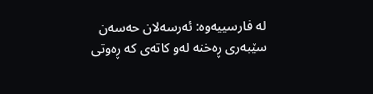لە فارسییەوە: ئەرسەلان حەسەن
سێبەری ڕەخنە لەو کاتەی کە ڕەوتی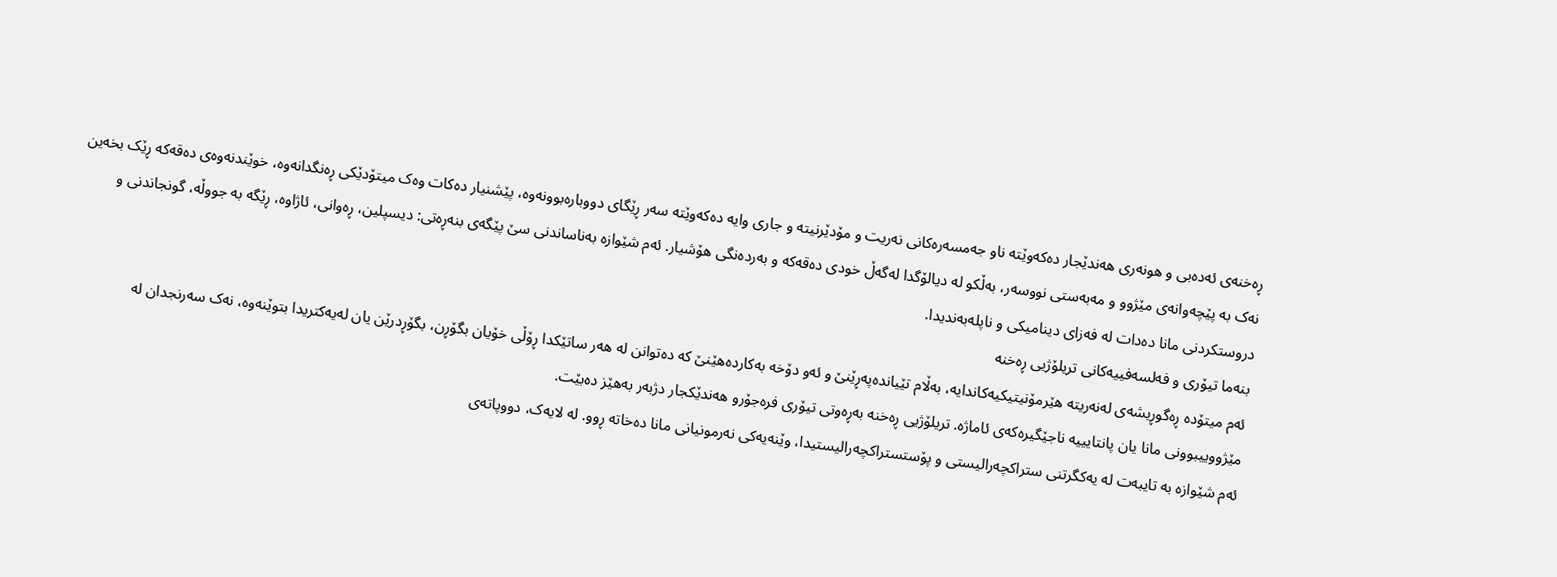ڕەخنەی ئەدەبی و هونەری هەندێجار دەکەوێتە ناو جەمسەرەکانی نەریت و مۆدێرنیتە و جاری وایە دەکەوێتە سەر ڕێگای دووبارەبوونەوە، پێشنیار دەکات وەک میتۆدێکی ڕەنگدانەوە، خوێندنەوەی دەقەکە ڕێک بخەین نەک بە پێچەوانەی مێژوو و مەبەستی نووسەر، بەڵکو لە دیالۆگدا لەگەڵ خودی دەقەکە و بەردەنگی هۆشیار. ئەم شێوازە بەناساندنی سێ پێگەی بنەڕەتی: دیسپلین، ڕەوانی، ئاژاوە، ڕێگە بە جووڵە، گونجاندنی و دروستکردنی مانا دەدات لە فەزای دینامیکی و ناپلەبەندیدا.
بنەما تیۆری و فەلسەفییەکانی تریلۆژیی ڕەخنە
ئەم میتۆدە ڕەگوڕیشەی لەنەریتە هێرمۆنیتیکیەکاندایە، بەڵام تێیاندەپەڕێنێ و ئەو دۆخە بەکاردەهێنێ کە دەتوانن لە هەر ساتێکدا ڕۆڵی خۆیان بگۆڕن، بگۆڕدرێن یان لەیەکتریدا بتوێنەوە، نەک سەرنجدان لە مێژووییبوونی مانا یان پانتایییە ناجێگیرەکەی ئاماژە. تریلۆژیی ڕەخنە بەڕەوتی تیۆری فرەجۆرو هەندێکجار دژبەر بەهێز دەبێت.
ئەم شێوازە بە تایبەت لە یەکگرتنی ستراکچەرالیستی و پۆستستراکچەرالیستیدا، وێنەیەکی نەرمونیانی مانا دەخاتە ڕوو. لە لایەک، دووپاتەی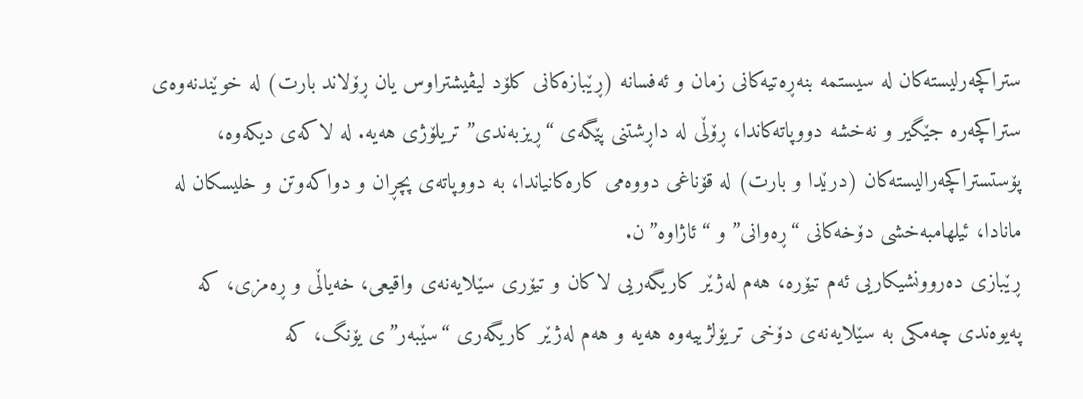ستراکچەرلیستەکان لە سیستمە بنەڕەتیەکانی زمان و ئەفسانە (ڕێبازەکانی کلۆد لیڤیشتراوس یان ڕۆلاند بارت) لە خوێندنەوەی ستراکچەرە جێگیر و نەخشە دووپاتەکاندا، ڕۆڵی لە داڕشتنی پێگەی “ڕیزبەندی” تریلۆژی هەیە. لە لاکەی دیکەوە، پۆستستراکچەرالیستەکان (درێدا و بارت) لە قۆناغی دووەمی کارەکانیاندا، بە دووپاتەی پچڕان و دواکەوتن و خلیسکان لە مانادا، ئیلهامبەخشی دۆخەکانی “ڕەوانی” و “ئاژاوە”ن.
ڕێبازی دەروونشیکاریی ئەم تیۆرە، هەم لەژێر کاریگەریی لاکان و تیۆری سێلایەنەی واقیعی، خەیاڵی و ڕەمزی، کە پەیوەندی چەمکی بە سێلایەنەی دۆخی تریۆلژییەوە هەیە و هەم لەژێر کاریگەری “سێبەر”ی یۆنگ، کە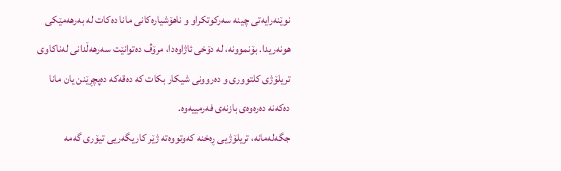نوێنەرایەتی چینە سەرکوتکراو و ناهۆشیارەکانی مانا دەکات لە بەرهەمێکی هونەریدا. بۆنموونە، لە دۆخی ئاژاوەدا، مرۆڤ دەتوانێت سەرهەڵدانی لەناکاوی تریلۆژی کلتووری و دەروونی شیکار بکات کە دەقەکە دەپچڕێنن یان مانا دەکەنە دەرەوەی بازنەی فەرمییەوە.
جگەلەمانە، تریلۆژیی ڕەخنە کەوتووەتە ژێر کاریگەریی تیۆری گەمە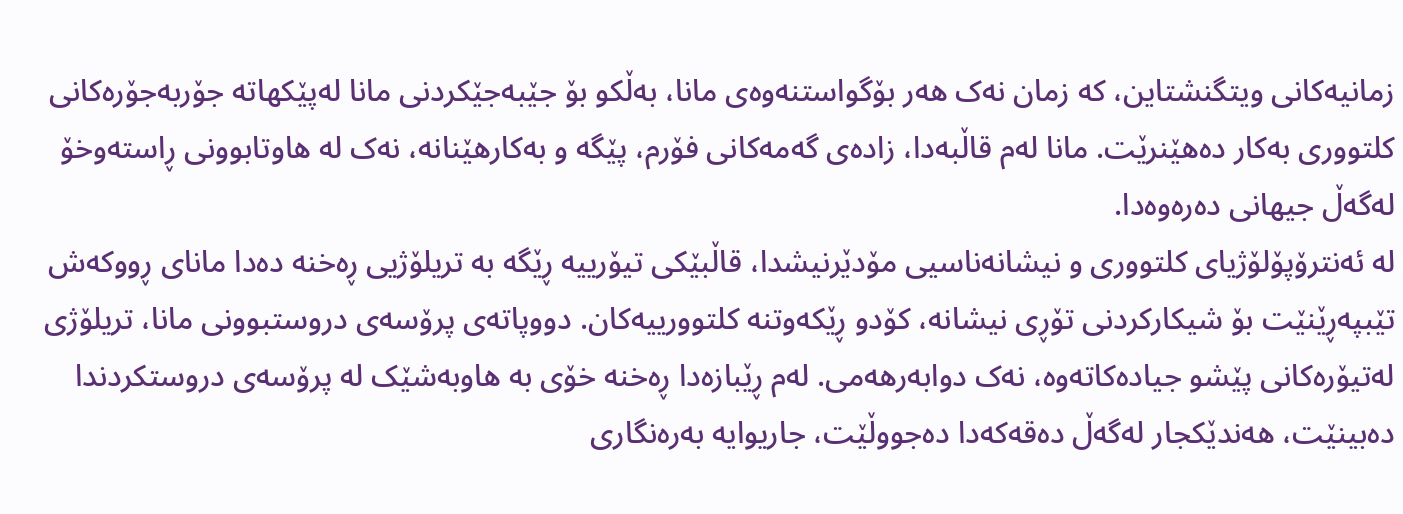زمانیەکانی ویتگنشتاین، که زمان نەک هەر بۆگواستنەوەی مانا، بەڵکو بۆ جێبەجێکردنی مانا لەپێکهاتە جۆربەجۆرەکانی کلتووری بەکار دەهێنرێت. مانا لەم قاڵبەدا، زادەی گەمەکانی فۆرم، پێگە و بەکارهێنانە، نەک لە هاوتابوونی ڕاستەوخۆ لەگەڵ جیهانی دەرەوەدا.
لە ئەنترۆپۆلۆژیای کلتووری و نیشانەناسیی مۆدێرنیشدا، قاڵبێکی تیۆرییە ڕێگە بە تریلۆژیی ڕەخنە دەدا مانای ڕووکەش تێبپەڕێنێت بۆ شیکارکردنی تۆڕی نیشانە، کۆدو ڕێکەوتنە کلتوورییەکان. دووپاتەی پرۆسەی دروستبوونی مانا، تریلۆژی لەتیۆرەکانی پێشو جیادەکاتەوە، نەک دوابەرهەمی. لەم ڕێبازەدا ڕەخنە خۆی بە هاوبەشێک لە پرۆسەی دروستکردندا دەبینێت، هەندێکجار لەگەڵ دەقەکەدا دەجووڵێت، جاریوایە بەرەنگاری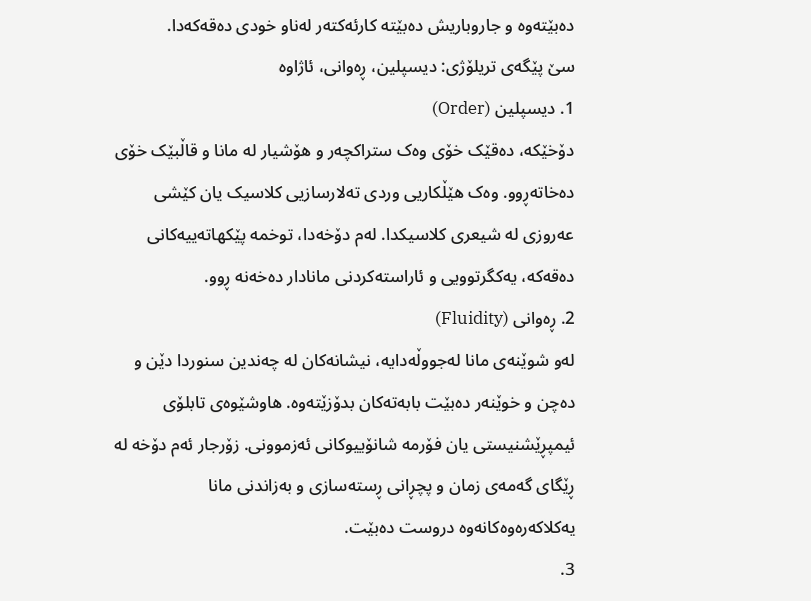دەبێتەوە و جاروباریش دەبێتە کارئەکتەر لەناو خودی دەقەکەدا.
سێ پێگەی تریلۆژی: دیسپلین، ڕەوانی، ئاژاوە
1. دیسپلین (Order)
دۆخێکە، دەقێک خۆی وەک ستراکچەر و هۆشیار لە مانا و قاڵبێک خۆی دەخاتەڕوو. وەک هێڵکاریی وردی تەلارسازیی کلاسیک یان کێشی عەروزی لە شیعری کلاسیکدا. لەم دۆخەدا، توخمە پێکهاتەییەکانی دەقەکە، یەکگرتوویی و ئاراستەکردنی مانادار دەخەنە ڕوو.
2. ڕەوانی (Fluidity)
لەو شوێنەی مانا لەجووڵەدایە، نیشانەکان لە چەندین سنوردا دێن و دەچن و خوێنەر دەبێت بابەتەکان بدۆزێتەوە. هاوشێوەی تابلۆی ئیمپڕێشنیستی یان فۆرمە شانۆییوکانی ئەزموونی. زۆرجار ئەم دۆخە لە ڕێگای گەمەی زمان و پچڕانی ڕستەسازی و بەزاندنی مانا یەکلاکەرەوەکانەوە دروست دەبێت.
3.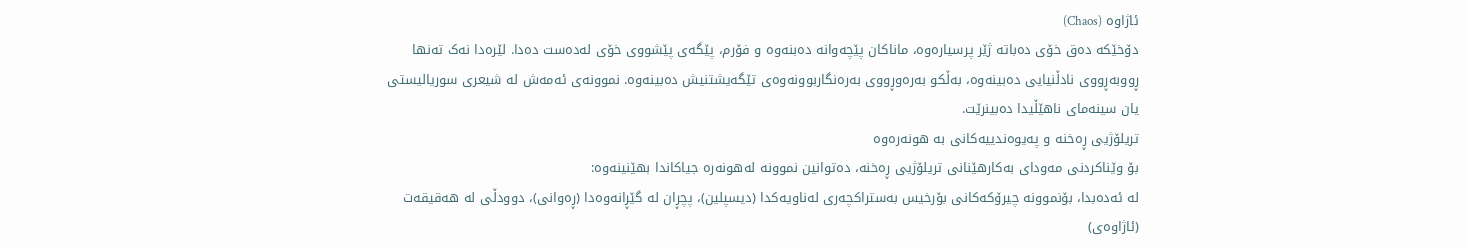ئاژاوە (Chaos)
دۆخێکە دەق خۆی دەباتە ژێر پرسیارەوە، ماناکان پێچەوانە دەبنەوە و فۆرم، پێگەی پێشووی خۆی لەدەست دەدا. لێرەدا نەک تەنها ڕووبەڕووی نادڵنیایی دەبینەوە، بەڵکو بەرەوڕووی بەرەنگاربوونەوەی تێگەیشتنیش دەبینەوە. نموونەی ئەمەش لە شیعری سوریالیستی یان سینەمای ناهێڵیدا دەبینرێت.
تریلۆژیی ڕەخنە و پەیوەندییەکانی بە هونەرەوە
بۆ وێناکردنی مەودای بەکارهێنانی تریلۆژیی ڕەخنە، دەتوانین نموونە لەهونەرە جیاکاندا بهێنینەوە:
لە ئەدەبدا، بۆنموونە چیرۆکەکانی بۆرخیس بەستراکچەری لەناویەکدا (دیسپلین)، پچڕان لە گێڕانەوەدا (ڕەوانی)، دوودڵی لە هەقیقەت (ئاژاوەی)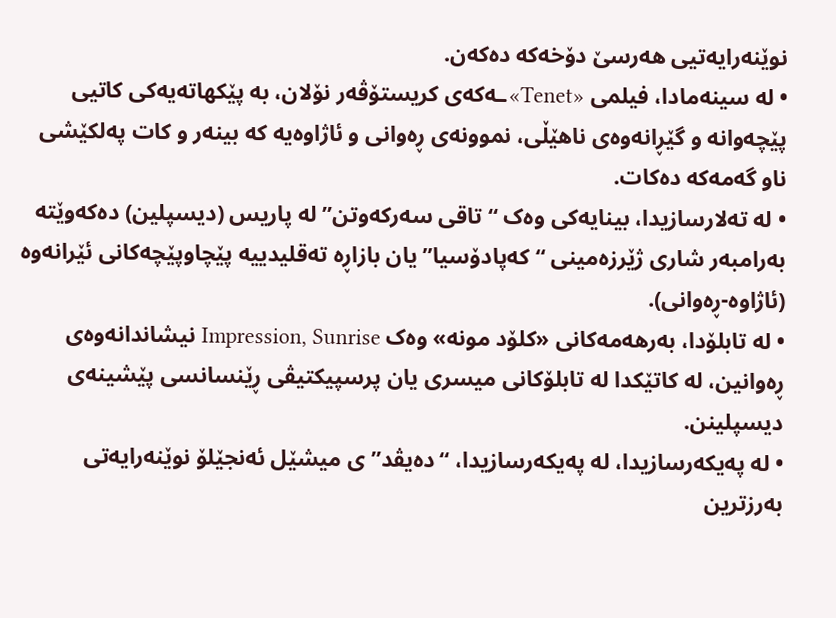نوێنەرایەتیی هەرسێ دۆخەکە دەکەن.
• لە سینەمادا، فیلمی «Tenet»ـەکەی کریستۆڤەر نۆلان، بە پێکهاتەیەکی کاتیی پێچەوانە و گێڕانەوەی ناهێڵی، نموونەی ڕەوانی و ئاژاوەیە کە بینەر و کات پەلکێشی ناو گەمەکە دەکات.
• لە تەلارسازیدا، بینایەکی وەک “تاقی سەرکەوتن” لە پاریس (دیسپلین) دەکەوێتە بەرامبەر شاری ژێرزەمینی “کەپادۆسیا” یان بازاڕە تەقلیدییە پێچاوپێچەکانی ئێرانەوە (ئاژاوە-ڕەوانی).
• لە تابلۆدا، بەرهەمەکانی «کلۆد مونه» وەک Impression, Sunrise نیشاندانەوەی ڕەوانین، لە کاتێکدا لە تابلۆکانی میسری یان پرسپیکتیڤی ڕێنسانسی پێشینەی دیسپلینن.
• لە پەیکەرسازیدا، لە پەیکەرسازیدا، “دەیڤد”ی میشێل ئەنجێلۆ نوێنەرایەتی بەرزترین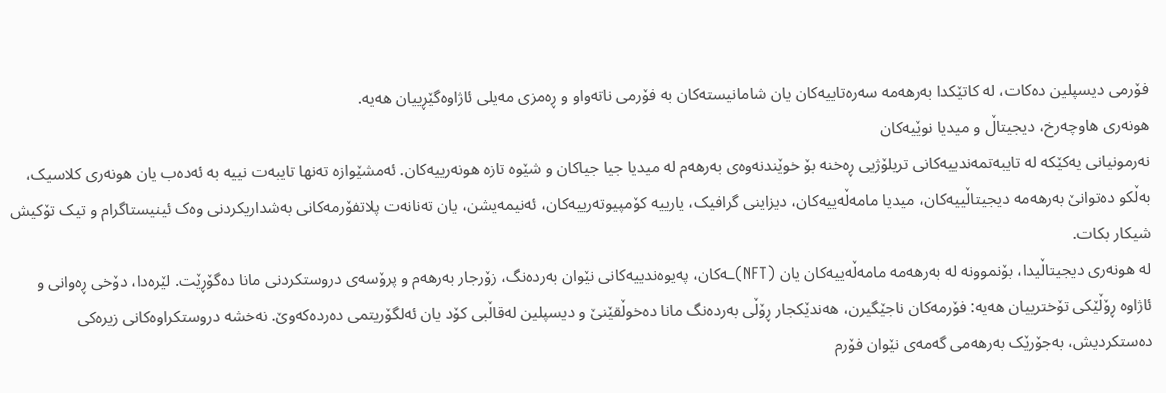فۆرمی دیسپلین دەکات، لە کاتێکدا بەرهەمە سەرەتاییەکان یان شامانیستەکان بە فۆرمی ناتەواو و ڕەمزی مەیلی ئاژاوەگێڕییان هەیە.
هونەری هاوچەرخ، دیجیتاڵ و میدیا نوێیەکان
نەرمونیانی یەکێکە لە تایبەتمەندییەکانی تریلۆژیی ڕەخنە بۆ خوێندنەوەی بەرهەم لە میدیا جیا جیاکان و شێوە تازە هونەرییەکان. ئەمشێوازە تەنها تایبەت نییە بە ئەدەب یان هونەری کلاسیک، بەڵکو دەتوانێ بەرهەمە دیجیتاڵییەکان، میدیا مامەڵەییەکان، دیزاینی گرافیک، یارییە کۆمپیوتەرییەکان، ئەنیمەیشن، یان تەنانەت پلاتفۆرمەکانی بەشداریکردنی وەک ئینیستاگرام و تیک تۆکیش شیکار بکات.
لە هونەری دیجیتاڵیدا، بۆنموونە لە بەرهەمە مامەڵەییەکان یان (NFT)ـەکان، پەیوەندییەکانی نێوان بەردەنگ، زۆرجار بەرهەم و پرۆسەی دروستکردنی مانا دەگۆڕێت. لێرەدا، دۆخی ڕەوانی و ئاژاوە ڕۆڵێکی تۆخترییان هەیە: فۆرمەکان ناجێگیرن، هەندێکجار ڕۆڵی بەردەنگ مانا دەخوڵقێنێ و دیسپلین لەقاڵبی کۆد یان ئەلگۆریتمی دەردەکەوێ. نەخشە دروستکراوەکانی زیرەکی دەستکردیش، بەجۆرێک بەرهەمی گەمەی نێوان فۆرم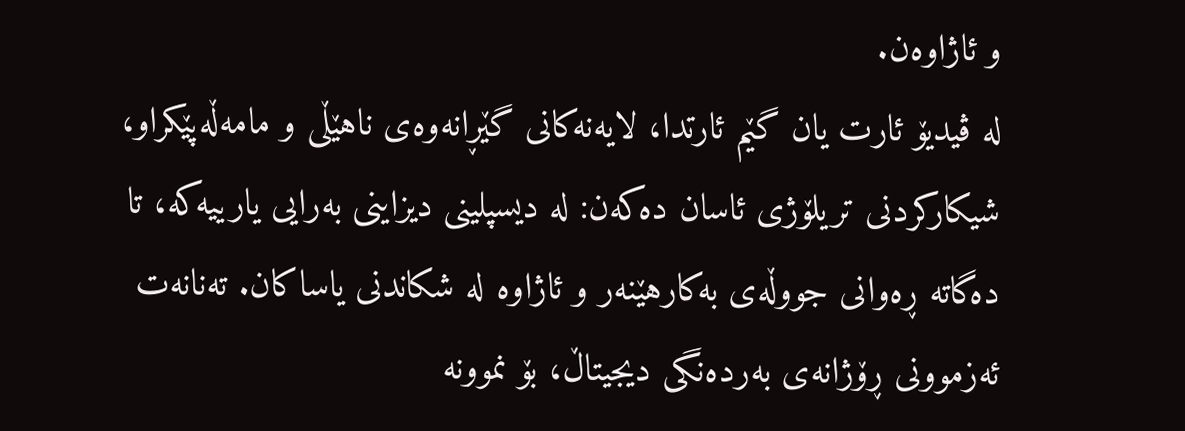و ئاژاوەن.
لە ڤیدیۆ ئارت یان گێم ئارتدا، لایەنەکانی گێڕانەوەی ناهێڵی و مامەڵەپێکراو، شیکارکردنی تریلۆژی ئاسان دەکەن: لە دیسپلینی دیزاینی بەرایی یارییەکە، تا دەگاتە ڕەوانی جووڵەی بەکارهێنەر و ئاژاوە لە شکاندنی یاساکان. تەنانەت ئەزموونی ڕۆژانەی بەردەنگی دیجیتاڵ، بۆ نموونە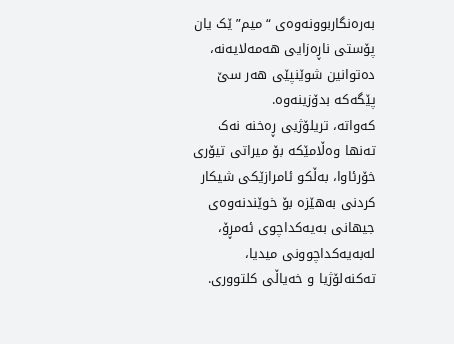بەرەنگاربوونەوەی “میم”ێک یان پۆستی ناڕەزایی هەمەلایەنە، دەتوانین شوێنپێی هەر سێ پێگەکە بدۆزینەوە.
کەواتە، تریلۆژیی ڕەخنە نەک تەنها وەڵامێکە بۆ میراتی تیۆری خۆرئاوا، بەڵکو ئامرازێکی شیکار کردنی بەهێزە بۆ خوێندنەوەی جیهانی بەیەکداچوی ئەمڕۆ، لەبەیەکداچوونی میدیا، تەکنەلۆژیا و خەیاڵی کلتووری.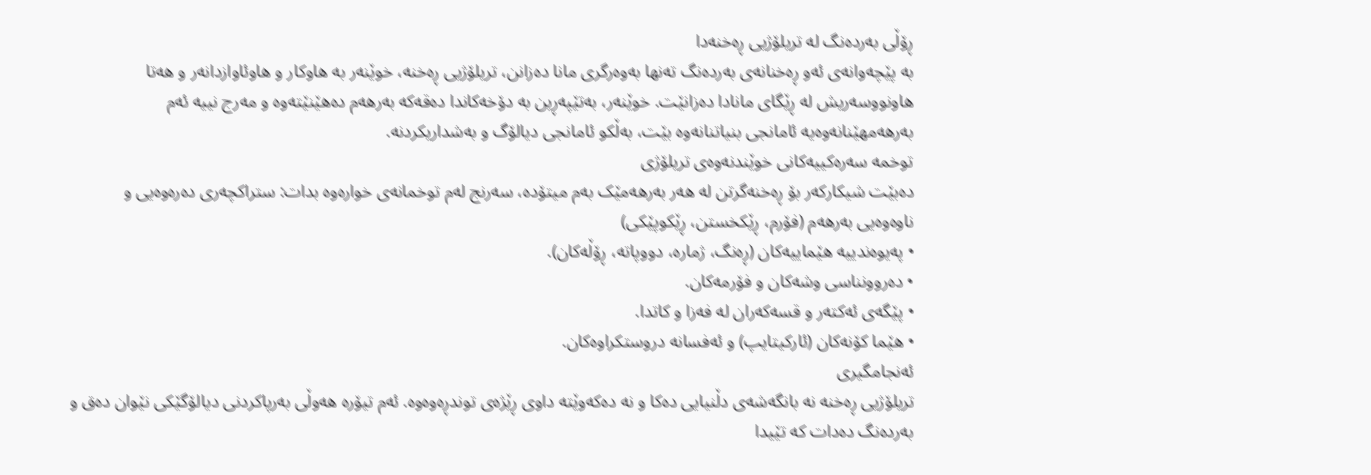ڕۆڵی بەردەنگ لە تریلۆژیی ڕەخنەدا
بە پێچەوانەی ئەو ڕەخنانەی بەردەنگ تەنها بەوەرگری مانا دەزانن، تریلۆژیی ڕەخنە، خوێنەر بە هاوکار و هاوئاوازدانەر و هەتا هاونووسەریش لە ڕێگای مانادا دەزانێت. خوێنەر، بەتێپەڕین بە دۆخەکاندا دەقەکە بەرهەم دەهێنێتەوە و مەرج نییە ئەم بەرهەمهێنانەوەیە ئامانجی بنیاتنانەوە بێت، بەڵکو ئامانجی دیالۆگ و بەشداریکردنە.
توخمە سەرەکییەکانی خوێندنەوەی تریلۆژی
دەبێت شیکارکەر بۆ ڕەخنەگرتن لە هەر بەرهەمێک بەم میتۆدە، سەرنج لەم توخمانەی خوارەوە بدات: ستراکچەری دەرەوەیی و ناوەوەیی بەرهەم (فۆرم، ڕێکخستن، ڕێکوپێکی)
• پەیوەندییە هێماییەکان (ڕەنگ، ژمارە، دووپاتە، ڕۆڵەکان).
• دەروونناسی وشەکان و فۆرمەکان.
• پێگەی ئەکتەر و قسەکەران لە فەزا و کاتدا.
• هێما کۆنەکان (ئارکیتایپ) و ئەفسانە دروستکراوەکان.
ئەنجامگیری
تریلۆژیی ڕەخنە نە بانگەشەی دڵنیایی دەکا و نە دەکەوێتە داوی ڕێژەی توندڕەوەوە. ئەم تیۆرە هەوڵی بەرپاکردنی دیالۆگێکی نێوان دەق و بەردەنگ دەدات کە تێیدا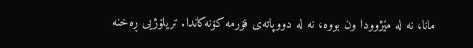مانا، نە لە مێژوودا ون بووە، نە لە دووپاتەی فۆرمە کۆنەکاندا. تریلۆژیی ڕەخنە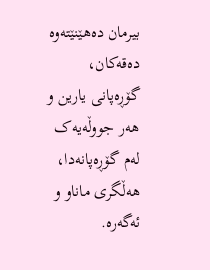بیرمان دەهێنێتەوە دەقەکان، گۆڕەپانی یارین و هەر جووڵەیەک لەم گۆڕەپانەدا، هەڵگری ماناو و ئەگەرە.